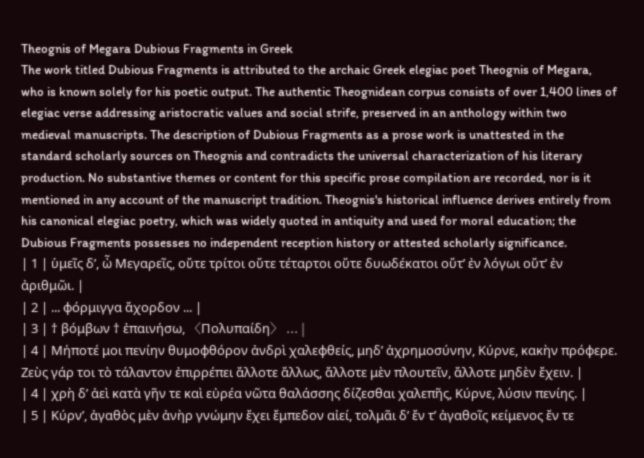Theognis of Megara Dubious Fragments in Greek
The work titled Dubious Fragments is attributed to the archaic Greek elegiac poet Theognis of Megara, who is known solely for his poetic output. The authentic Theognidean corpus consists of over 1,400 lines of elegiac verse addressing aristocratic values and social strife, preserved in an anthology within two medieval manuscripts. The description of Dubious Fragments as a prose work is unattested in the standard scholarly sources on Theognis and contradicts the universal characterization of his literary production. No substantive themes or content for this specific prose compilation are recorded, nor is it mentioned in any account of the manuscript tradition. Theognis's historical influence derives entirely from his canonical elegiac poetry, which was widely quoted in antiquity and used for moral education; the Dubious Fragments possesses no independent reception history or attested scholarly significance.
| 1 | ὑμεῖς δ’, ὦ Μεγαρεῖς, οὔτε τρίτοι οὔτε τέταρτοι οὔτε δυωδέκατοι οὔτ’ ἐν λόγωι οὔτ’ ἐν ἀριθμῶι. |
| 2 | ... φόρμιγγα ἄχορδον ... |
| 3 | † βόμβων † ἐπαινήσω, 〈Πολυπαίδη〉 ... |
| 4 | Μήποτέ μοι πενίην θυμοφθόρον ἀνδρὶ χαλεφθείς, μηδ’ ἀχρημοσύνην, Κύρνε, κακὴν πρόφερε. Ζεὺς γάρ τοι τὸ τάλαντον ἐπιρρέπει ἄλλοτε ἄλλως, ἄλλοτε μὲν πλουτεῖν, ἄλλοτε μηδὲν ἔχειν. |
| 4 | χρὴ δ’ ἀεὶ κατὰ γῆν τε καὶ εὐρέα νῶτα θαλάσσης δίζεσθαι χαλεπῆς, Κύρνε, λύσιν πενίης. |
| 5 | Κύρν’, ἀγαθὸς μὲν ἀνὴρ γνώμην ἔχει ἔμπεδον αἰεί, τολμᾶι δ’ ἔν τ’ ἀγαθοῖς κείμενος ἔν τε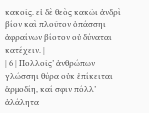κακοῖς. εἰ δὲ θεὸς κακῶι ἀνδρὶ βίον καὶ πλοῦτον ὀπάσσηι ἀφραίνων βίοτον οὐ δύναται κατέχειν. |
| 6 | Πολλοῖς’ ἀνθρώπων γλώσσηι θύρα οὐκ ἐπίκειται ἁρμοδίη, καί σφιν πόλλ’ ἀλάλητα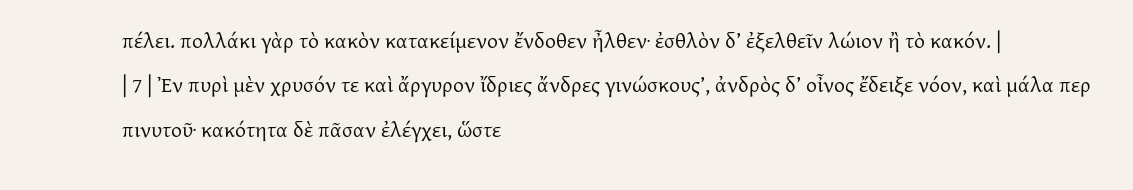πέλει. πολλάκι γὰρ τὸ κακὸν κατακείμενον ἔνδοθεν ἦλθεν· ἐσθλὸν δ’ ἐξελθεῖν λώιον ἢ τὸ κακόν. |
| 7 | Ἐν πυρὶ μὲν χρυσόν τε καὶ ἄργυρον ἴδριες ἄνδρες γινώσκους’, ἀνδρὸς δ’ οἶνος ἔδειξε νόον, καὶ μάλα περ πινυτοῦ· κακότητα δὲ πᾶσαν ἐλέγχει, ὥστε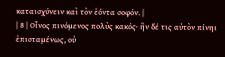καταισχύνειν καὶ τὸν ἐόντα σοφόν. |
| 8 | Οἶνος πινόμενος πολὺς κακός· ἢν δέ τις αὐτὸν πίνηι ἐπισταμένως, οὐ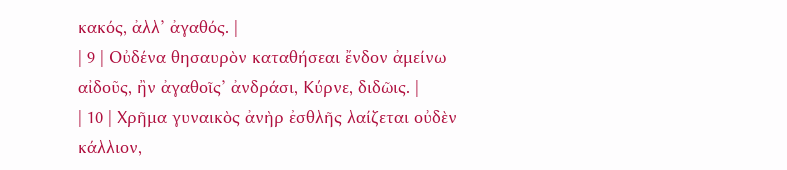κακός, ἀλλ’ ἀγαθός. |
| 9 | Οὐδένα θησαυρὸν καταθήσεαι ἔνδον ἀμείνω αἰδοῦς, ἢν ἀγαθοῖς’ ἀνδράσι, Κύρνε, διδῶις. |
| 10 | Χρῆμα γυναικὸς ἀνὴρ ἐσθλῆς λαίζεται οὐδὲν κάλλιον,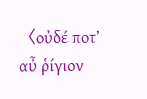〈οὐδέ ποτ’ αὖ ῥίγιον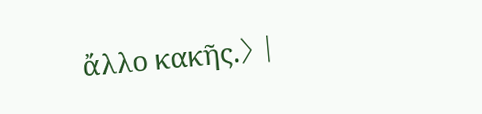ἄλλο κακῆς.〉 |